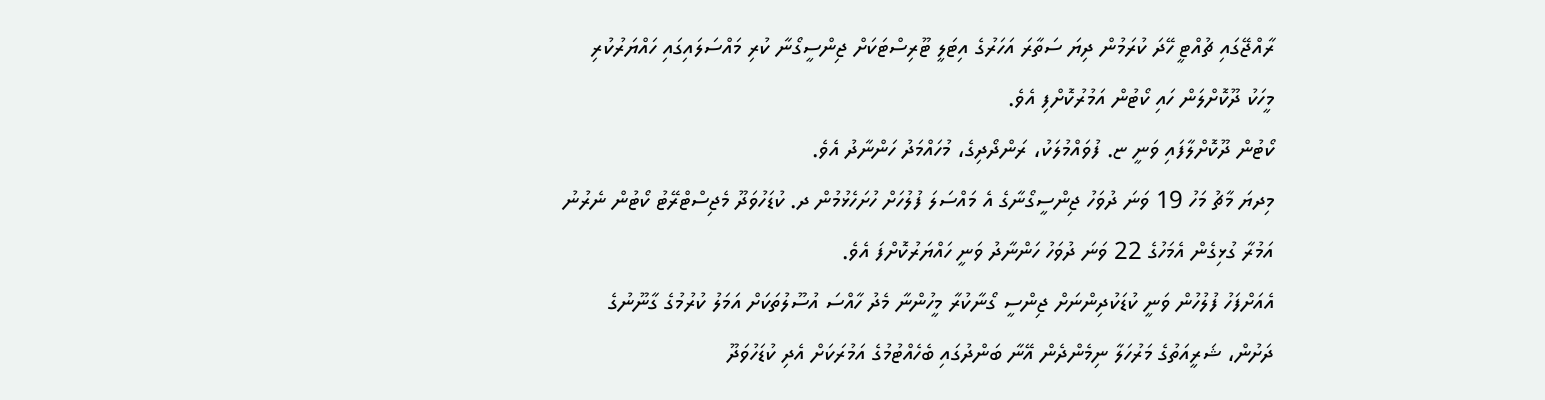ރާއްޖޭގައި ޗުއްޓީ ހޭދަ ކުރަމުން ދިޔަ ސަތާރަ އަހަރުގެ އިޓަލީ ޓޫރިސްޓަކަށް ޖިންސީގޯނާ ކުރި މައްސަލައިގައި ހައްޔަރުކުރި މީހަކު ދޫކޮށްލަން ހައި ކޯޓުން އަމުރުކޮށްފި އެވެ.
ކޯޓުން ދޫކޮށްލާފައި ވަނީ ޏ. ފުވައްމުލަކު، ރަންދޯދިގެ، މުހައްމަދު ހަންނާދު އެވެ.
މިދޔަ މާޗު މަހު 19 ވަނަ ދުވަހު ޖިންސީގޯނާގެ އެ މައްސަލަ ފުލުހަށް ހުށަހެޅުމުން ދ. ކުޑަހުވަދޫ މެޖިސްޓްރޭޓު ކޯޓުން ނެރުނު އަމުރާ ގުޅިގެން އެމަހުގެ 22 ވަނަ ދުވަހު ހަންނާދު ވަނީ ހައްޔަރުކޮށްފަ އެވެ.
އެއަށްފަހު ފުލުހުން ވަނީ ކުޑަކުދިންނަށް ޖިންސީ ގޯނާކުރާ މީހުންނާ މެދު ހާއްސަ އުސޫލުތަކަށް އަމަލު ކުރުމުގެ ގާނޫނުގެ ދަށުން، ޝަރީއަތުގެ މަރުހަލާ ނިމެންދެން އޭނާ ބަންދުގައި ބެހެއްޓުމުގެ އަމުރަކަށް އެދި ކުޑަހުވަދޫ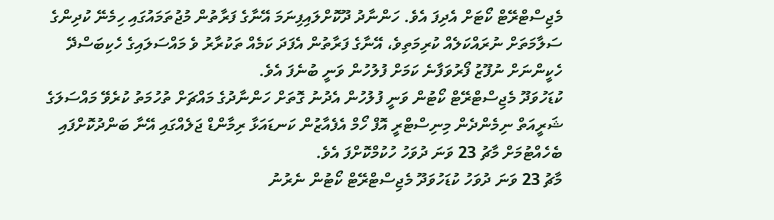މެޖިސްޓްރޭޓް ކޯޓަށް އެދިފަ އެވެ. ހަންނާދު ދޫކޮށްލައިފިނަމަ އޭނާގެ ފަރާތުން މުޖުތަމައުގައި ހިމެނޭ ކުދިންގެ ސަލާމަތަށް ނުރައްކަލެއް ކުރިމަތިވެ، އޭނާގެ ފަރާތުން އެފަދަ ކަމެއް ތަކުރާރު ވެ މައްސަލައިގެ ހެކިބަސްދޭ ހެކީންނަށް ނުފޫޒު ފޯރުވަފާނެ ކަމަށް ފުލުހުން ވަނީ ބުނެފަ އެވެ.
ކުޑަހުވަދޫ މެޖިސްޓްރޭޓް ކޯޓުން ވަނީ ފުލުހުން އެދުނު ގޮތަށް ހަންނާދުގެ މައްޗަށް ތުހުމަތު ކުރެވޭ މައްސަލަގެ ޝަރީއަތް ނިމެންދެން މިނިސްޓްރީ އޮފް ހޯމް އެފެއާޒުން ކަނޑައަޅާ ރިމާންޑް ޖަލެއްގައި އޭނާ ބަންދުކޮށްފައި ބެހެއްޓުމަށް މާޗު 23 ވަނަ ދުވަހު ހުކުމްކޮށްފަ އެވެ.
މާޗު 23 ވަނަ ދުވަހު ކުޑަހުވަދޫ މެޖިސްޓްރޭޓް ކޯޓުން ނެރުނު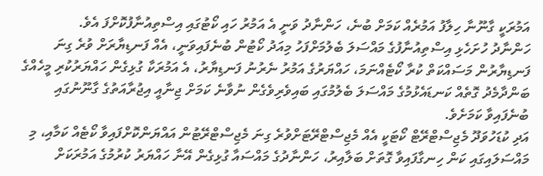އަމުރަކީ ގާނޫނާ ހިލާފު އަމުރެއް ކަމަށް ބުނެ، ހަންނާދު ވަނީ އެ އަމުރު ހައި ކޯޓުގައި އިސްތިއުނާފުކޮށްފަ އެވެ.
ހަންނާދު ހުށަހެޅި އިސްތިއުނާފުގެ މައްސަލަ ބެލުމަށްފަހު މިއަދު ކޯޓުން ބުނެފައިވަނީ، އެއް ފަނޑިޔާރަށް ވުރެ ގިނަ ފަނޑިޔާރުން މަސައްކަތް ކުރާ ކޯޓެއްނަމަ، ހައްޔަރުގެ އަމުރު ނެރުނު ފަނޑިޔާރު، އެ އަމުރަކާ ގުޅިގެން ހައްޔަރުކުރި މީހެއްގެ ބަންދާމެދު ގޮތެއް ކަނޑައެޅުމުގެ މައްސަލަ ބެލުމުގައި ބައިވެރިވެގެން ނުވާނެ ކަމަށް ޖިނާއީ އިޖުރާއަތުގެ ގާނޫނުގައި ބުނެފައިވާ ކަމަށެވެ.
އަދި ކުޑަހުވަދޫ މެޖިސްޓްރޭޓް ކޯޓަކީ އެއް މެޖިސްޓްރޭޓަށްވުރެ ގިނަ މެޖިސްޓްރޭޓުން އައްޔަންކޮށްފައިވާ ކޯޓެއް ކަމާއި، މި މައްސަލައިގައި ކަން ހިނގާފައިވާ ގޮތަށް ބަލާއިރު، ހަންނާދުގެ މައްސައާ ގުޅިގެން އޭނާ ހައްޔަރު ކުރުމުގެ އަމުރަކަށް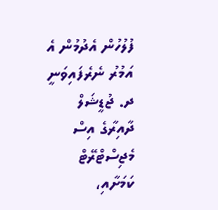ފުލުހުން އެދުމުން އެ އަމުރު ނެރެފައިވަނީ ދ. ޖުޑީޝަލް ދާއިރާގެ އިސް މެޖިސްޓްރޭޓް ކަމަށާއި،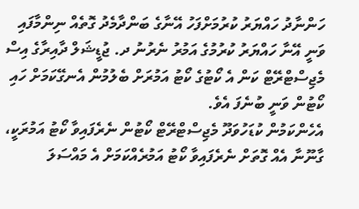ހަންނާދު ހައްޔަރު ކުރުމަށްފަހު އޭނާގެ ބަންދާމެދު ގޮތެއް ނިންމާފައި ވަނީ އޭނާ ހައްޔަރު ކުރުމުގެ އަމުރު ނެރުނު ދ. ޖުޑީޝަލް ދާއިރާގެ އިސް މެޖިސްޓްރޭޓް ކަން އެ ކޯޓުގެ ކޯޓު އަމުރަށް ބެލުމުން އެނގޭކަމަށް ހައި ކޯޓުން ވަނީ ބުނެފަ އެވެ.
އެހެންކަމުން ކުޑަހުވަދޫ މެޖިސްޓްރޭޓް ކޯޓުން ނެރެފައިވާ ކޯޓު އަމުރަކީ، ގާނޫނާ އެއް ގޮތަށް ނެރެފައިވާ ކޯޓު އަމުރެއްކަމަށް އެ މައްސަލަ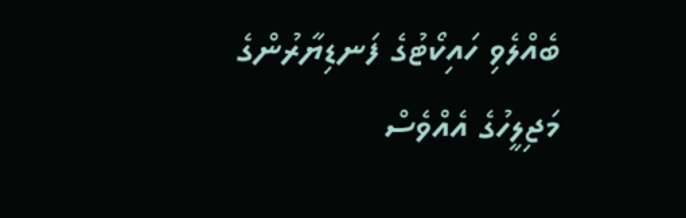ބެއްލެވި ހައިކޯޓުގެ ފަނޑިޔާރުންގެ މަޖިލީހުގެ އެއްވެސް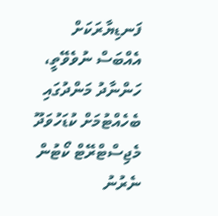ފަނޑިޔާރަކަށް އެއްބަސް ނުވެވޭތީ، ހަންނާދު މަންދުގައި ބެހެއްޓުމަށް ކުޑަހުވަދޫ މެޖިސްޓްރޭޓް ކޯޓުން ނެރުނު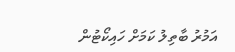އަމުރު ބާތިލު ކަމަށް ހައިކޯޓުން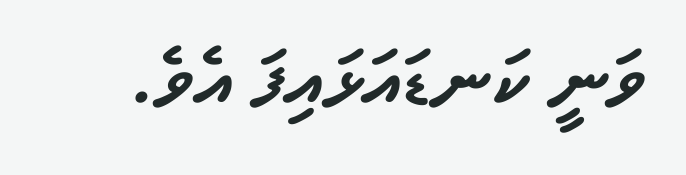ވަނީ ކަނޑައަޅައިފަ އެވެ.